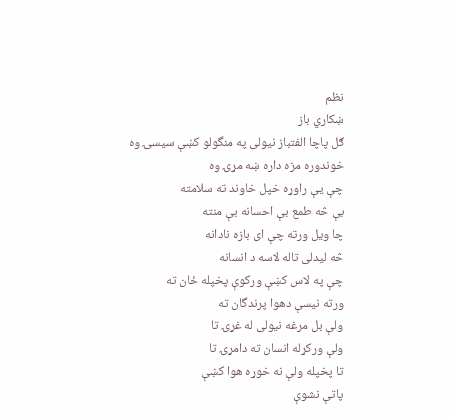نظم
ښکاري باز
ګل پاچا الفتباز نيولی په منگولو کښې سيسۍ وه
خوندوره مزه داره ښه مړۍ وه
چې يې راوړه خپل خاوند ته سلامته
بې څه طمع بې احسانه بې منته
چا ويل ورته چې ای بازه نادانه
څه ليدلی تاله لاسه د انسانه
چې په لاس کښې ورکوې پخپله ځان ته
ورته نيسې دهوا پرندگان ته
ولې بل مرغه نيولی له غړۍ تا
ولې ورکړله انسان ته دامړۍ تا
تا پخپله ولې نه خوړه هوا کښې
پاتې نشوې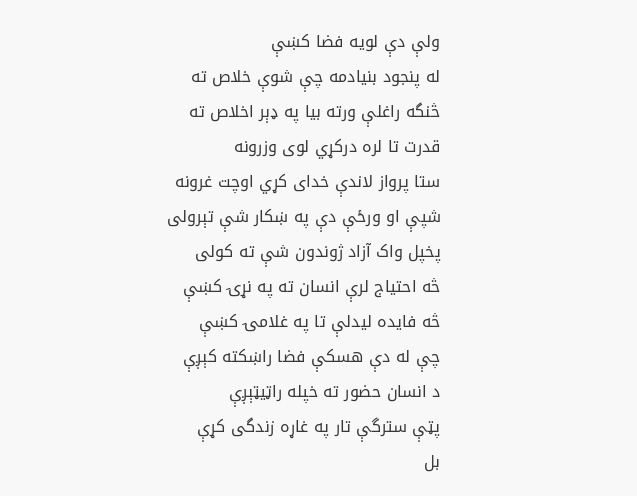ولې دې لويه فضا کښې
له پنجود بنيادمه چې شوې خلاص ته
څنگه راغلې ورته بيا په ډېر اخلاص ته
قدرت تا لره درکړي لوی وزرونه
ستا پرواز لاندې خدای کړي اوچت غرونه
شپې او ورځې دې په ښکار شې تېرولی
پخپل واک آزاد ژوندون شې ته کولی
څه احتياج لرې انسان ته په نړۍ کښې
څه فايده ليدلې تا په غلامۍ کښې
چې له دې هسکې فضا راښکته کېږې
د انسان حضور ته خپله راټيټېږې
پټې سترگې تار په غاړه زندگی کړې
بل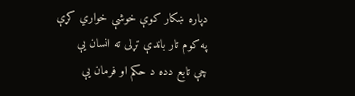دپاره ښکار کوې خوشې خواري کړې
په کوم تار باندې تړلی ته انسان يې
چې تابع دده د حکم او فرمان يې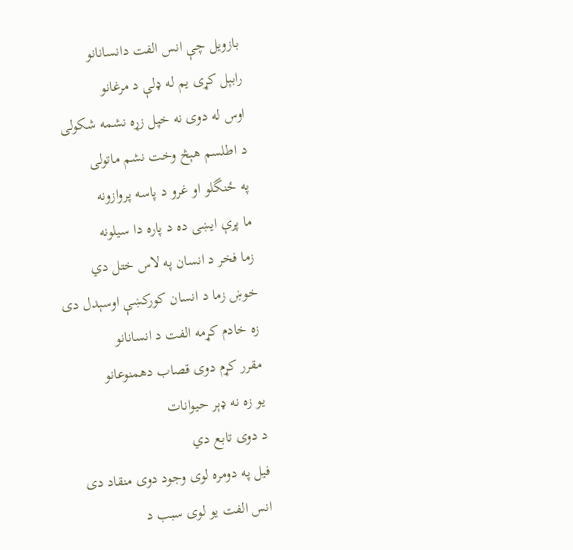بازويل چې انس الفت دانسانانو
رابېل کړی يم له ډلې د مرغانو
اوس له دوی نه خپل زړه نشمه شکولی
د اطلسم هېڅ وخت نشم ماتولی
په ځنگلو او غرو د پاسه پروازونه
ما پرې ايښی ده د پاره دا سيلونه
زما فخر د انسان په لاس ختل دي
خوښ زما د انسان کورکښې اوسېدل دی
زه خادم کړمه الفت د انسانانو
مقرر کړم دوی قصاب دهمنوعانو
يو زه نه ډېر حيوانات
د دوی تابع دي
فيل په دومره لوی وجود دوی منقاد دی
انس الفت يو لوی سبب د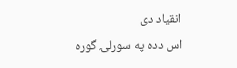انقياد دی
اس دده په سورلۍ گوره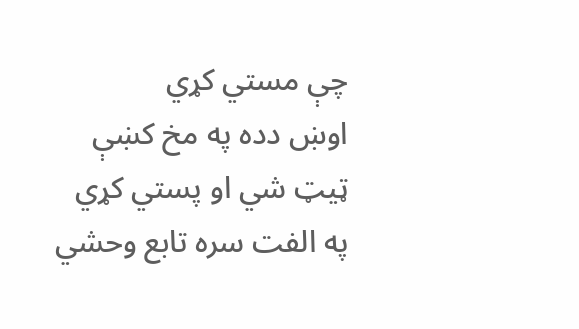چې مستي کړي
اوښ دده په مخ کښې ټيټ شي او پستي کړي
په الفت سره تابع وحشي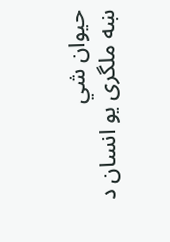حيوان شي
ښه ملگری يو انسان د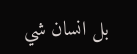بل انسان شي